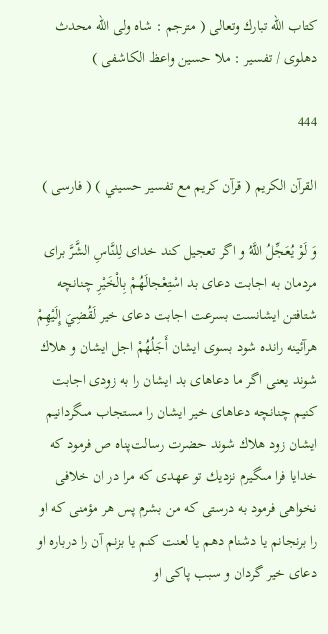كتاب الله تبارك وتعالى ( مترجم : شاه ولى الله محدث دهلوى / تفسير : ملا حسين واعظ الكاشفى )

444

القرآن الكريم ( قرآن كريم مع تفسير حسيني ) ( فارسى )

وَ لَوْ يُعَجِّلُ اللَّهُ و اگر تعجيل كند خداى لِلنَّاسِ الشَّرَّ براى مردمان به اجابت دعاى بد اسْتِعْجالَهُمْ بِالْخَيْرِ چنانچه شتافتن ايشانست بسرعت اجابت دعاى خير لَقُضِيَ إِلَيْهِمْ هرآئينه رانده شود بسوى ايشان أَجَلُهُمْ اجل ايشان و هلاك شوند يعنى اگر ما دعاهاى بد ايشان را به زودى اجابت كنيم چنانچه دعاهاى خير ايشان را مستجاب مىگردانيم ايشان زود هلاك شوند حضرت رسالت‌پناه ص فرمود كه خدايا فرا مىگيرم نزديك تو عهدى كه مرا در ان خلافى نخواهى فرمود به درستى كه من بشرم پس هر مؤمنى كه او را برنجانم يا دشنام دهم يا لعنت كنم يا بزنم آن را درباره او دعاى خير گردان و سبب پاكى او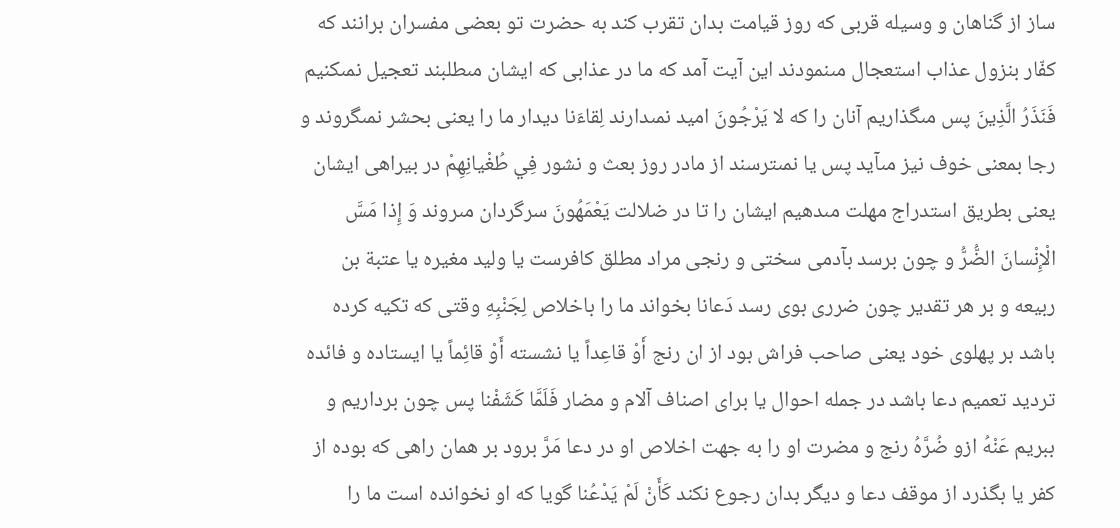ساز از گناهان و وسيله قربى كه روز قيامت بدان تقرب كند به حضرت تو بعضى مفسران برانند كه كفّار بنزول عذاب استعجال مىنمودند اين آيت آمد كه ما در عذابى كه ايشان مىطلبند تعجيل نمىكنيم فَنَذَرُ الَّذِينَ پس مىگذاريم آنان را كه لا يَرْجُونَ اميد نمىدارند لِقاءَنا ديدار ما را يعنى بحشر نمىگروند و رجا بمعنى خوف نيز مىآيد پس يا نمىترسند از مادر روز بعث و نشور فِي طُغْيانِهِمْ در بيراهى ايشان يعنى بطريق استدراج مهلت مىدهيم ايشان را تا در ضلالت يَعْمَهُونَ سرگردان مىروند وَ إِذا مَسَّ الْإِنْسانَ الضُّرُّ و چون برسد بآدمى سختى و رنجى مراد مطلق كافرست يا وليد مغيره يا عتبة بن ربيعه و بر هر تقدير چون ضررى بوى رسد دَعانا بخواند ما را باخلاص لِجَنْبِهِ وقتى كه تكيه كرده باشد بر پهلوى خود يعنى صاحب فراش بود از ان رنج أَوْ قاعِداً يا نشسته أَوْ قائِماً يا ايستاده و فائده ترديد تعميم دعا باشد در جمله احوال يا براى اصناف آلام و مضار فَلَمَّا كَشَفْنا پس چون برداريم و ببريم عَنْهُ ازو ضُرَّهُ رنج و مضرت او را به جهت اخلاص او در دعا مَرَّ برود بر همان راهى كه بوده از كفر يا بگذرد از موقف دعا و ديگر بدان رجوع نكند كَأَنْ لَمْ يَدْعُنا گويا كه او نخوانده است ما را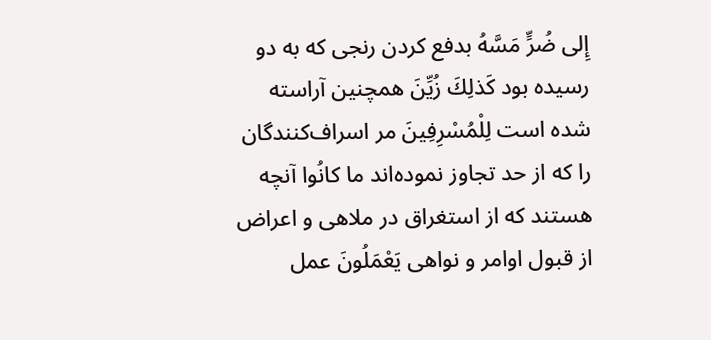إِلى ضُرٍّ مَسَّهُ بدفع كردن رنجى كه به دو رسيده بود كَذلِكَ زُيِّنَ همچنين آراسته شده است لِلْمُسْرِفِينَ مر اسراف‌كنندگان را كه از حد تجاوز نموده‌اند ما كانُوا آنچه هستند كه از استغراق در ملاهى و اعراض از قبول اوامر و نواهى يَعْمَلُونَ عمل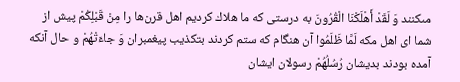مىكنند وَ لَقَدْ أَهْلَكْنَا الْقُرُونَ به درستى كه ما هلاك كرديم اهل قرن‌ها را مِنْ قَبْلِكُمْ پيش از شما اى اهل مكه لَمَّا ظَلَمُوا آن هنگام كه ستم كردند بتكذيب پيغمبران وَ جاءَتْهُمْ و حال آنكه آمده بودند بديشان رُسُلُهُمْ رسولان ايشان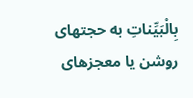بِالْبَيِّناتِ به حجتهاى روشن يا معجزهاى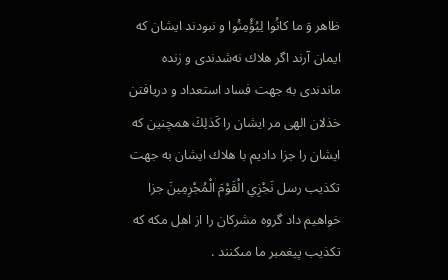ظاهر وَ ما كانُوا لِيُؤْمِنُوا و نبودند ايشان كه ايمان آرند اگر هلاك نه‌شدندى و زنده ماندندى به جهت فساد استعداد و دريافتن خذلان الهى مر ايشان را كَذلِكَ همچنين كه ايشان را جزا داديم با هلاك ايشان به جهت تكذيب رسل نَجْزِي الْقَوْمَ الْمُجْرِمِينَ جزا خواهيم داد گروه مشركان را از اهل مكه كه تكذيب پيغمبر ما مىكنند .